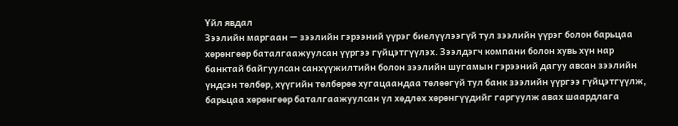Үйл явдал
Зээлийн маргаан — зээлийн гэрээний үүрэг биелүүлээгүй тул зээлийн үүрэг болон барьцаа хөрөнгөөр баталгаажуулсан үүргээ гүйцэтгүүлэх. Зээлдэгч компани болон хувь хүн нар банктай байгуулсан санхүүжилтийн болон зээлийн шугамын гэрээний дагуу авсан зээлийн үндсэн төлбөр, хүүгийн төлбөрөө хугацаандаа төлөөгүй тул банк зээлийн үүргээ гүйцэтгүүлж, барьцаа хөрөнгөөр баталгаажуулсан үл хөдлөх хөрөнгүүдийг гаргуулж авах шаардлага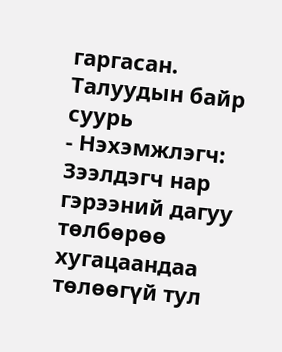гаргасан.
Талуудын байр суурь
- Нэхэмжлэгч: Зээлдэгч нар гэрээний дагуу төлбөрөө хугацаандаа төлөөгүй тул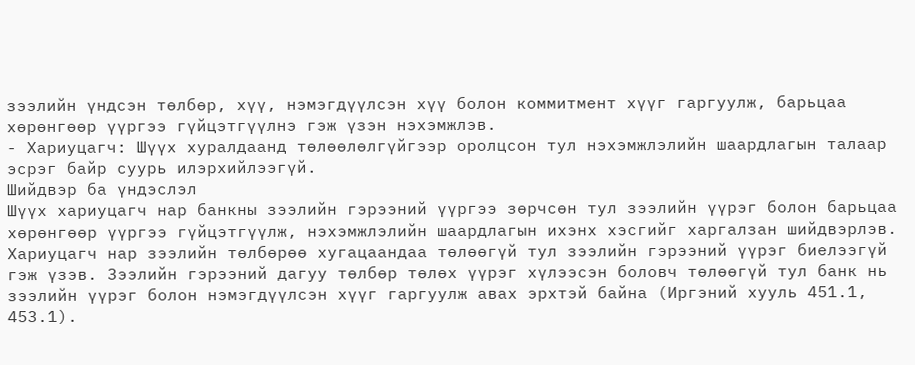зээлийн үндсэн төлбөр, хүү, нэмэгдүүлсэн хүү болон коммитмент хүүг гаргуулж, барьцаа хөрөнгөөр үүргээ гүйцэтгүүлнэ гэж үзэн нэхэмжлэв.
- Хариуцагч: Шүүх хуралдаанд төлөөлөлгүйгээр оролцсон тул нэхэмжлэлийн шаардлагын талаар эсрэг байр суурь илэрхийлээгүй.
Шийдвэр ба үндэслэл
Шүүх хариуцагч нар банкны зээлийн гэрээний үүргээ зөрчсөн тул зээлийн үүрэг болон барьцаа хөрөнгөөр үүргээ гүйцэтгүүлж, нэхэмжлэлийн шаардлагын ихэнх хэсгийг харгалзан шийдвэрлэв. Хариуцагч нар зээлийн төлбөрөө хугацаандаа төлөөгүй тул зээлийн гэрээний үүрэг биелээгүй гэж үзэв. Зээлийн гэрээний дагуу төлбөр төлөх үүрэг хүлээсэн боловч төлөөгүй тул банк нь зээлийн үүрэг болон нэмэгдүүлсэн хүүг гаргуулж авах эрхтэй байна (Иргэний хууль 451.1, 453.1).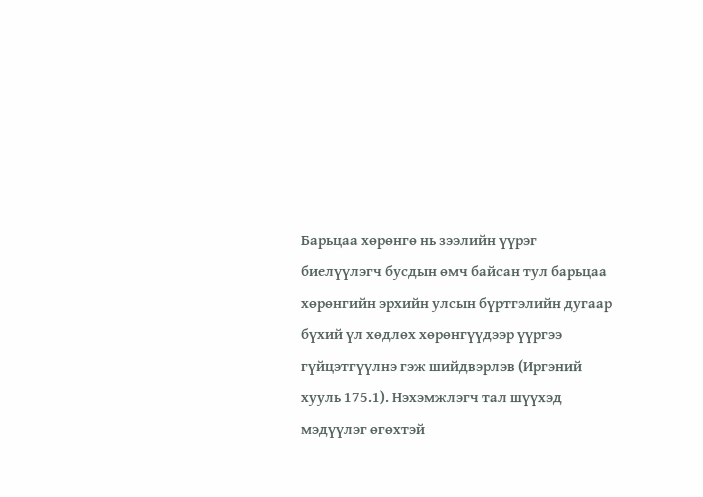Барьцаа хөрөнгө нь зээлийн үүрэг биелүүлэгч бусдын өмч байсан тул барьцаа хөрөнгийн эрхийн улсын бүртгэлийн дугаар бүхий үл хөдлөх хөрөнгүүдээр үүргээ гүйцэтгүүлнэ гэж шийдвэрлэв (Иргэний хууль 175.1). Нэхэмжлэгч тал шүүхэд мэдүүлэг өгөхтэй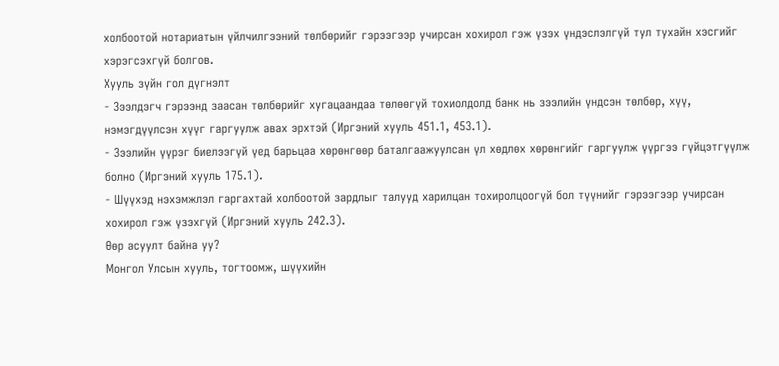холбоотой нотариатын үйлчилгээний төлбөрийг гэрээгээр учирсан хохирол гэж үзэх үндэслэлгүй тул тухайн хэсгийг хэрэгсэхгүй болгов.
Хууль зүйн гол дүгнэлт
- Зээлдэгч гэрээнд заасан төлбөрийг хугацаандаа төлөөгүй тохиолдолд банк нь зээлийн үндсэн төлбөр, хүү, нэмэгдүүлсэн хүүг гаргуулж авах эрхтэй (Иргэний хууль 451.1, 453.1).
- Зээлийн үүрэг биелээгүй үед барьцаа хөрөнгөөр баталгаажуулсан үл хөдлөх хөрөнгийг гаргуулж үүргээ гүйцэтгүүлж болно (Иргэний хууль 175.1).
- Шүүхэд нэхэмжлэл гаргахтай холбоотой зардлыг талууд харилцан тохиролцоогүй бол түүнийг гэрээгээр учирсан хохирол гэж үзэхгүй (Иргэний хууль 242.3).
Өөр асуулт байна уу?
Монгол Улсын хууль, тогтоомж, шүүхийн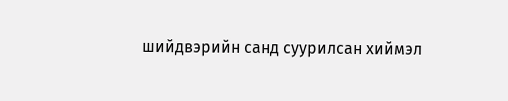шийдвэрийн санд суурилсан хиймэл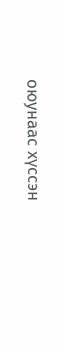оюунаас хүссэн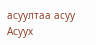асуултаа асуу
Асуух